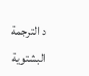د الترجمة البشتوية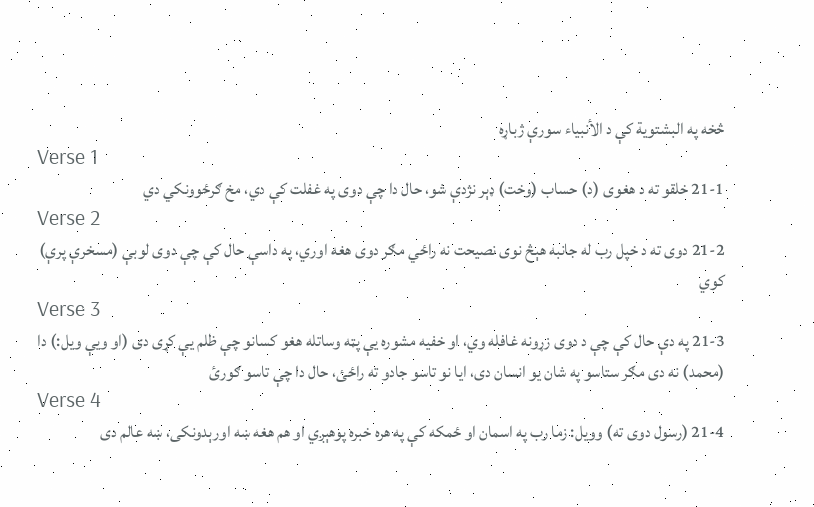څخه په البشتوية کې د الأنبياء سورې ژباړه
Verse 1
21-1 خلقو ته د هغوى (د) حساب (وخت) ډېر نژدې شو، حال دا چې دوى په غفلت كې دي، مخ ګرځوونكي دي
Verse 2
21-2 دوى ته د خپل رب له جانبه هېڅ نوى نصیحت نه راځي مګر دوى هغه اوري، په داسې حال كې چې دوى لوبې (مسخرې پرې) كوي
Verse 3
21-3 په دې حال كې چې د دوى زړونه غافله وي، او خفیه مشوره يې پټه وساتله هغو كسانو چې ظلم يې كړى دى (او ويې ویل:) دا (محمد) نه دى مګر ستاسو په شان یو انسان دى، ایا نو تاسو جادو ته راځئ، حال دا چې تاسو ګورئ
Verse 4
21-4 (رسول دوى ته) وویل: زما رب په اسمان او ځمكه كې په هره خبره پوهېږي او هم هغه ښه اورېدونكى، ښه عالم دى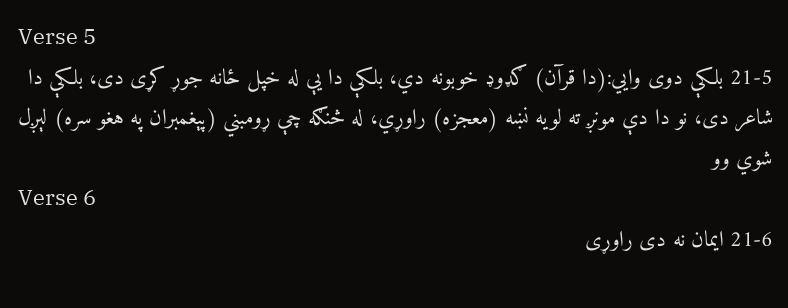Verse 5
21-5 بلكې دوى وايي:(دا قرآن) ګډوډ خوبونه دي، بلكې دا يې له خپل ځانه جوړ كړى دى، بلكې دا شاعر دى، نو دا دې مونږ ته لویه نښه (معجزه) راوړي، له څنګه چې ړومبني (پېغمبران په هغو سره) لېږل شوي وو
Verse 6
21-6 ایمان نه دى راوړى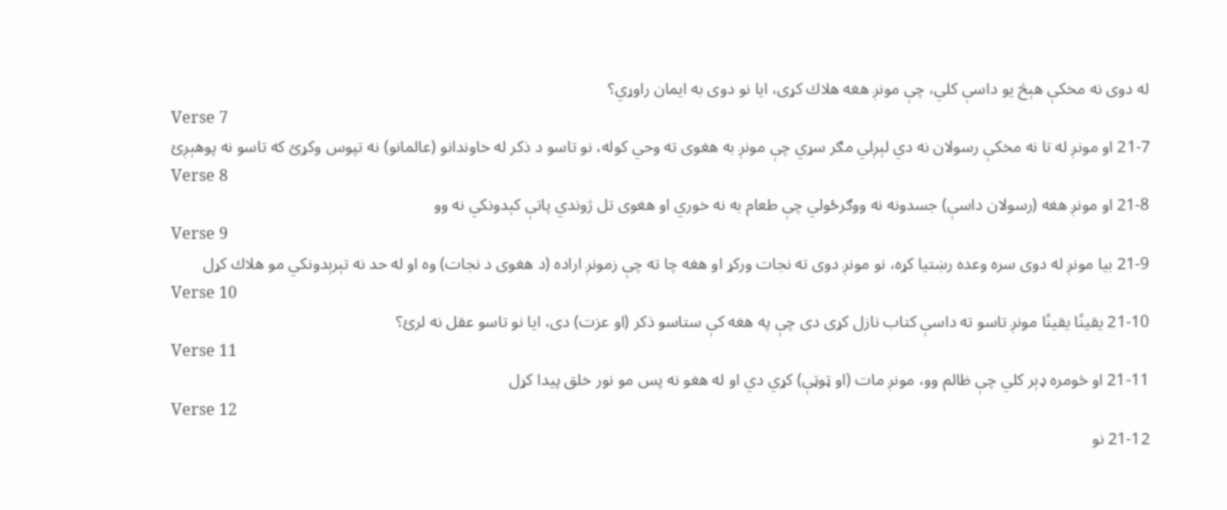له دوى نه مخكې هېڅ یو داسې كلي، چې مونږ هغه هلاك كړى، ایا نو دوى به ایمان راوړي؟
Verse 7
21-7 او مونږ له تا نه مخكې رسولان نه دي لېږلي مګر سړي چې مونږ به هغوى ته وحي كوله، نو تاسو د ذكر له خاوندانو (عالمانو) نه تپوس وكړئ كه تاسو نه پوهېږئ
Verse 8
21-8 او مونږ هغه (رسولان داسې) جسدونه نه ووګرځولي چې طعام به نه خوري او هغوى تل ژوندي پاتې كېدونكي نه وو
Verse 9
21-9 بیا مونږ له دوى سره وعده رښتیا كړه، نو مونږ دوى ته نجات وركړ او هغه چا ته چې زمونږ اراده (د هغوى د نجات) وه او له حد نه تېرېدونكي مو هلاك كړل
Verse 10
21-10 یقینًا يقینًا مونږ تاسو ته داسې كتاب نازل كړى دى چې په هغه كې ستاسو ذكر (او عزت) دى، ایا نو تاسو عقل نه لرئ؟
Verse 11
21-11 او څومره ډېر كلي چې ظالم وو، مونږ مات (او ټوټې) كړي دي او له هغو نه پس مو نور خلق پیدا كړل
Verse 12
21-12 نو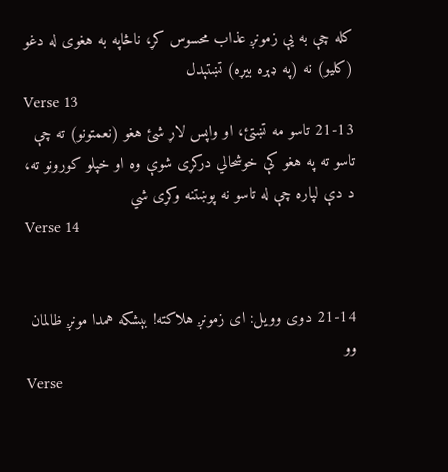كله چې به يې زمونږ عذاب محسوس كړ، ناڅاپه به هغوى له دغو (كلیو) نه (په ډېره بيړه) تښتېدل
Verse 13
21-13 تاسو مه تښتئ، او واپس لاړ شئ هغو (نعمتونو) ته چې تاسو ته په هغو كې خوشحالي دركړى شوې وه او خپلو كورونو ته، د دې لپاره چې له تاسو نه پوښتنه وكړى شي
Verse 14


21-14 دوى وویل: اى زمونږ هلاكته! بېشكه همدا مونږ ظالمان وو
Verse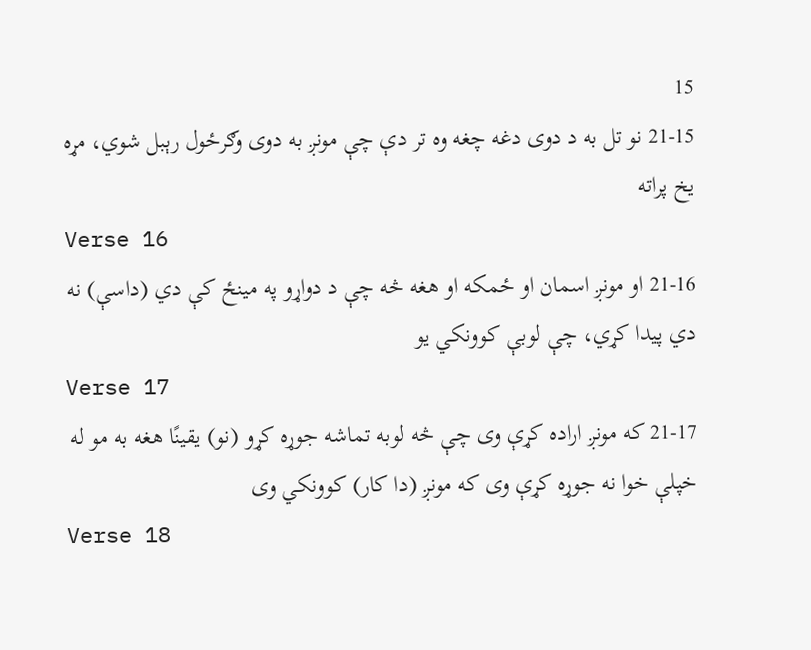15
21-15 نو تل به د دوى دغه چغه وه تر دې چې مونږ به دوى وګرځول رېبل شوي، مړه یخ پراته
Verse 16
21-16 او مونږ اسمان او ځمكه او هغه څه چې د دواړو په مینځ كې دي (داسې) نه دي پیدا كړي، چې لوبې كوونكي یو
Verse 17
21-17 كه مونږ اراده كړې وى چې څه لوبه تماشه جوړه كړو (نو) یقینًا هغه به مو له خپلې خوا نه جوړه كړې وى كه مونږ (دا كار) كوونكي وى
Verse 18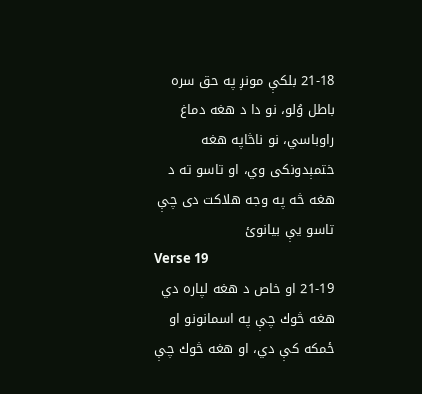21-18 بلكې مونږ په حق سره باطل وُلو، نو دا د هغه دماغ راوباسي، نو ناڅاپه هغه ختمېدونكى وي، او تاسو ته د هغه څه په وجه هلاكت دى چې تاسو يې بیانوئ
Verse 19
21-19 او خاص د هغه لپاره دي هغه څوك چې په اسمانونو او ځمكه كې دي، او هغه څوك چې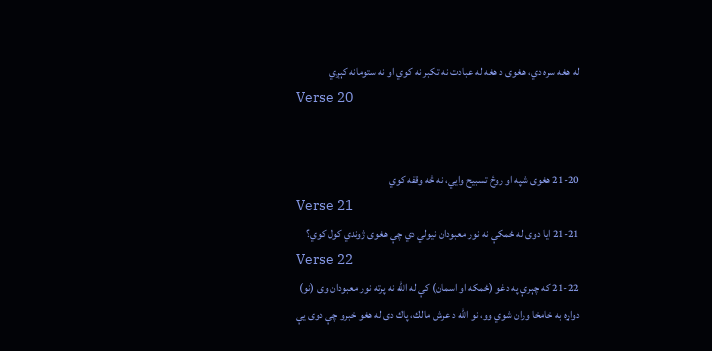له هغه سره دي، هغوى د هغه له عبادت نه تكبر نه كوي او نه ستومانه كېږي
Verse 20


21-20 هغوى شپه او روځ تسبیح وايي، نه څه وقفه كوي
Verse 21
21-21 ایا دوى له ځمكې نه نور معبودان نیولي دي چې هغوى ژوندي كول كوي؟
Verse 22
21-22 كه چېرې په دغو (ځمكه او اسمان) كې له الله نه پرته نور معبودان وى (نو) دواړه به خامخا وران شوي وو، نو الله د عرش مالك، پاك دى له هغو خبرو چې دوى يې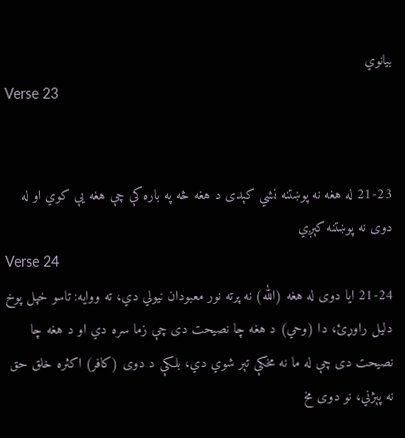بیانوي
Verse 23


21-23 له هغه نه پوښتنه نشي كېدى د هغه څه په باره كې چې هغه يې كوي او له دوى نه پوښتنه كېږي
Verse 24
21-24 ایا دوى له هغه (الله) نه پرته نور معبودان نیولي دي، ته ووایه: تاسو خپل پوخ دلیل راوړئ، دا (وحي) د هغه چا نصیحت دى چې زما سره دي او د هغه چا نصیحت دى چې له ما نه مخكې تېر شوي دي، بلكې د دوى (كافر) اكثره خلق حق نه پېژني، نو دوى مخ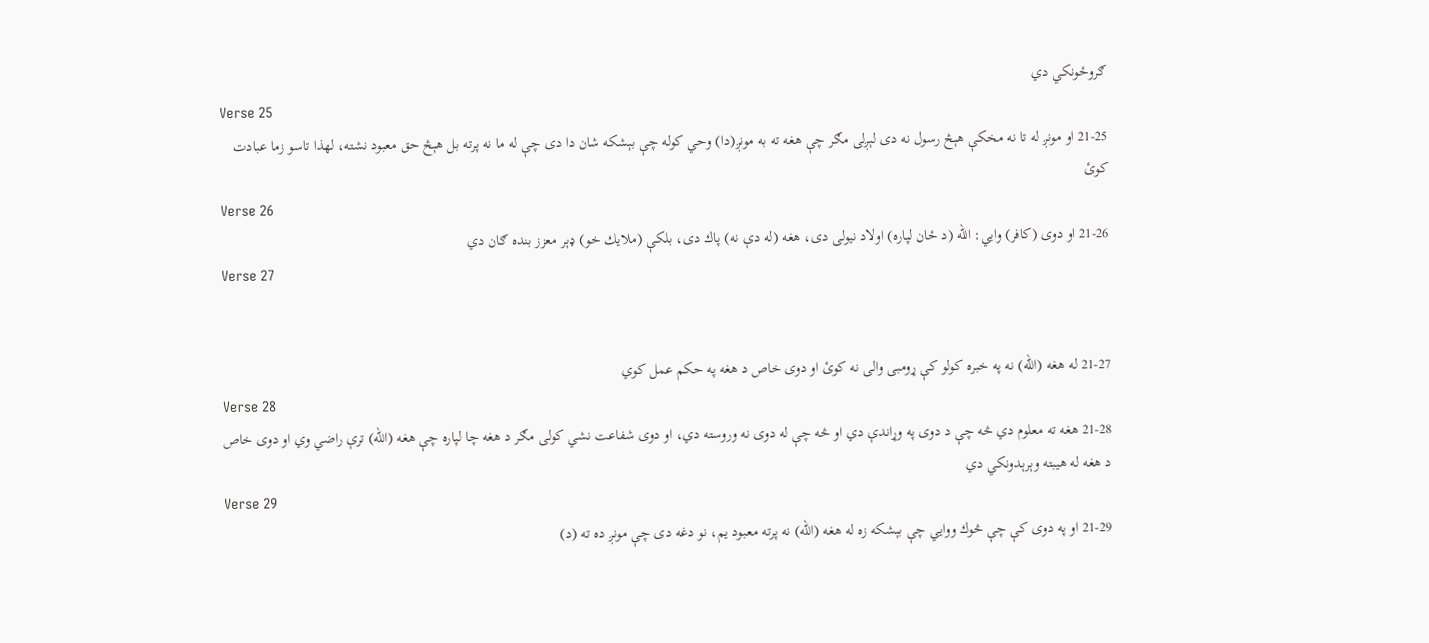ګروځونكي دي
Verse 25
21-25 او مونږ له تا نه مخكې هېڅ رسول نه دى لېږلى مګر چې هغه ته به مونږ(دا) وحي كوله چې بېشكه شان دا دى چې له ما نه پرته بل هېڅ حق معبود نشته، لهذا تاسو زما عبادت كوئ
Verse 26
21-26 او دوى (كافر) وايي: الله (د ځان لپاره) اولاد نیولى دى، هغه (له دې نه) پاك دى، بلكې (ملايك خو) ډېر معزز بنده ګان دي
Verse 27


21-27 له هغه (الله) نه په خبره كولو كې ړومبى والى نه كوئ او دوى خاص د هغه په حكم عمل كوي
Verse 28
21-28 هغه ته معلوم دي څه چې د دوى په وړاندې دي او څه چې له دوى نه وروسته دي، او دوى شفاعت نشي كولى مګر د هغه چا لپاره چې هغه (الله) ترې راضي وي او دوى خاص د هغه له هیبته وېرېدونكي دي
Verse 29
21-29 او په دوى كې چې څوك ووايي چې بېشكه زه له هغه (الله) نه پرته معبود یم، نو دغه دى چې مونږ ده ته (د)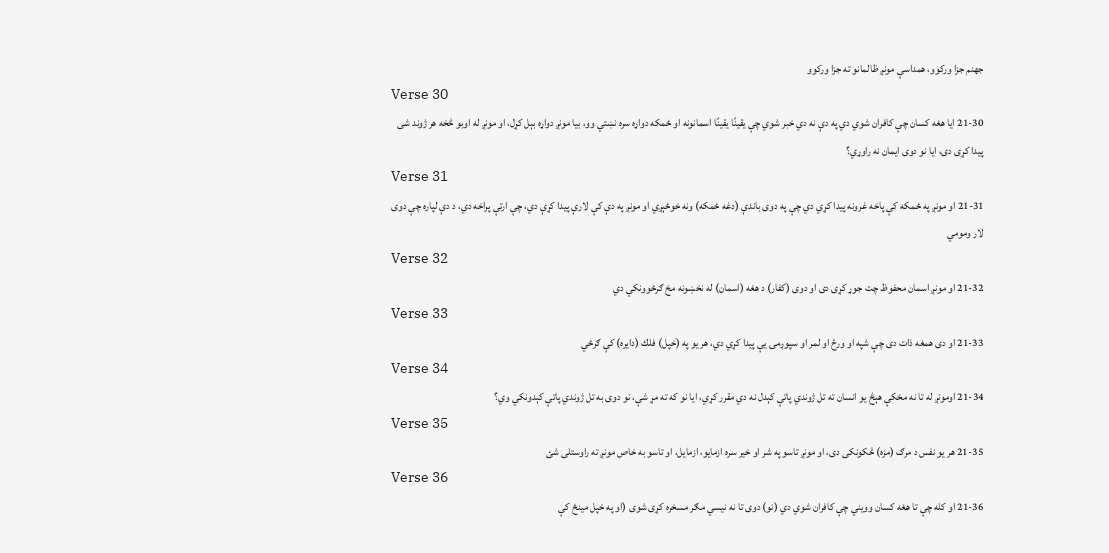جهنم جزا وركوو، همداسې مونږ ظالمانو ته جزا وركوو
Verse 30
21-30 ایا هغه كسان چې كافران شوي دي په دې نه دي خبر شوي چې یقینًا یقینًا اسمانونه او ځمكه دواړه سره نښتي وو، بیا مونږ دواړه بېل كړل، او مونږ له اوبو څخه هر ژوند شى پیدا كړى دى، ایا نو دوى ایمان نه راوړي؟
Verse 31
21-31 او مونږ په ځمكه كې پاخه غرونه پیدا كړي دي چې په دوى باندې (دغه ځمكه) ونه خوځېږي او مونږ په دې كې لارې پیدا كړې دي، چې ارتې پراخه دي، د دې لپاره چې دوى لار ومومي
Verse 32
21-32 او مونږ اسمان محفوظ چت جوړ كړى دى او دوى (كفار) د هغه (اسمان) له نخښونه مخ ګرځوونكي دي
Verse 33
21-33 او دى همغه ذات دى چې شپه او ورځ او لمر او سپوږمۍ يې پیدا كړي دي، هر یو په (خپل) فلك (دايره) كې ګرځي
Verse 34
21-34 اومونږ له تا نه مخكې هېڅ یو انسان ته تل ژوندي پاتې كېدل نه دي مقرر كړي، ایا نو كه ته مړ شې، نو دوى به تل ژوندي پاتې كېدونكي وي؟
Verse 35
21-35 هر یو نفس د مرګ (مزه) څكونكى دى، او مونږ تاسو په شر او خیر سره ازمایو، ازمایل، او تاسو به خاص مونږ ته راوستلى شئ
Verse 36
21-36 او كله چې تا هغه كسان وویني چې كافران شوي دي (نو) دوى تا نه نیسي مګر مسخره كړى شوى (او په خپل مینځ كې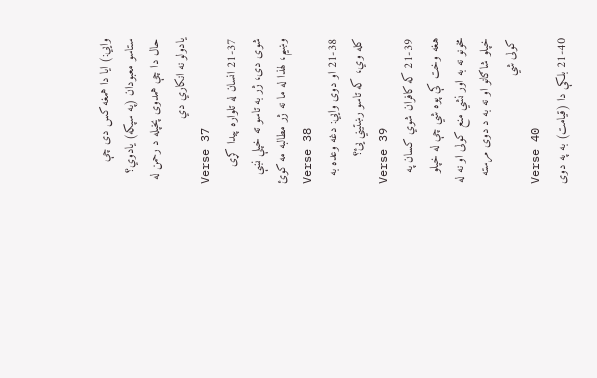وايي:) ایا دا همغه كس دى چې ستاسو معبودان (په سپكه) یادوي؟ حال دا چې همدوى پخپله د رحمن له یادولو نه انكاري دي
Verse 37
21-37 انسان له تلواره پیدا كړى شوى دى، ژر به تاسو ته خپلې نښې وښيم، لهذا له ما نه ژر مطالبه مه كوئ
Verse 38
21-38 او دوى وايي: دغه وعده به كله وي، كه تاسو رښتیني یئ؟
Verse 39
21-39 كه كافران شوي كسان په هغه وخت كې پوه شي چې له خپلو مخونو نه به اور نشي منع كولى او نه له خپلو شاګانو او نه به د دوى مرسته كولى شي
Verse 40
21-40 بلكې دا (قیامت) به په دوى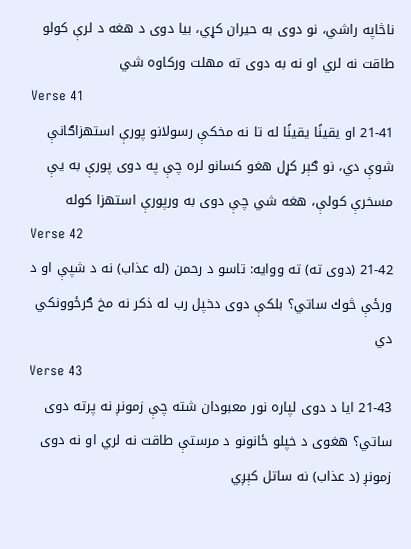ناڅاپه راشي، نو دوى به حیران كړي، بیا دوى د هغه د لرې كولو طاقت نه لري او نه به دوى ته مهلت وركاوه شي
Verse 41
21-41 او یقینًا یقینًا له تا نه مخكې رسولانو پورې استهزاګانې شوې دي، نو ګېر كړل هغو كسانو لره چې په دوى پورې به يې مسخرې كولې، هغه شي چې دوى به ورپورې استهزا كوله
Verse 42
21-42 (دوى ته) ته ووایه: تاسو د رحمن (له عذاب) نه د شپې او د ورځې څوك ساتي؟ بلكې دوى دخپل رب له ذكر نه مخ ګرځوونكي دي
Verse 43
21-43 ایا د دوى لپاره نور معبودان شته چې زمونږ نه پرته دوى ساتي؟ هغوى د خپلو ځانونو د مرستې طاقت نه لري او نه دوى زمونږ (د عذاب) نه ساتل كېږي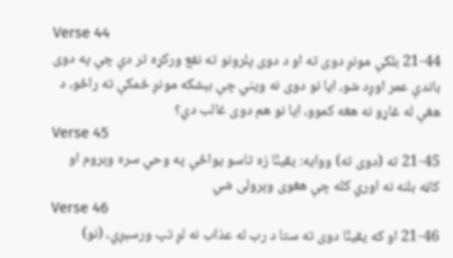Verse 44
21-44 بلكې مونږ دوى ته او د دوى پلرونو ته نفع وركړه تر دې چې په دوى باندې عمر اوږد شو، ایا نو دوى نه ویني چې بېشكه مونږ ځمكې ته راځو، د هغې له غاړو نه هغه كموو، ایا نو هم دوى غالب دي؟
Verse 45
21-45 ته (دوى ته) ووایه: یقینًا زه تاسو يواځې په وحي سره وېروم او كاڼه بلنه نه اوري كله چې هغوى وېرولى شي
Verse 46
21-46 او كه یقینًا دوى ته ستا د رب له عذاب نه لږ تپ ورسېږي، (نو)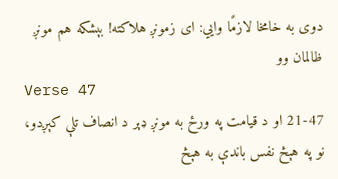دوى به خامخا لازمًا وايي: اى زمونږ هلاكته! بېشكه هم مونږ ظالمان وو
Verse 47
21-47 او د قیامت په ورځ به مونږ ډېر د انصاف تلې كېږدو، نو په هېڅ نفس باندې به هېڅ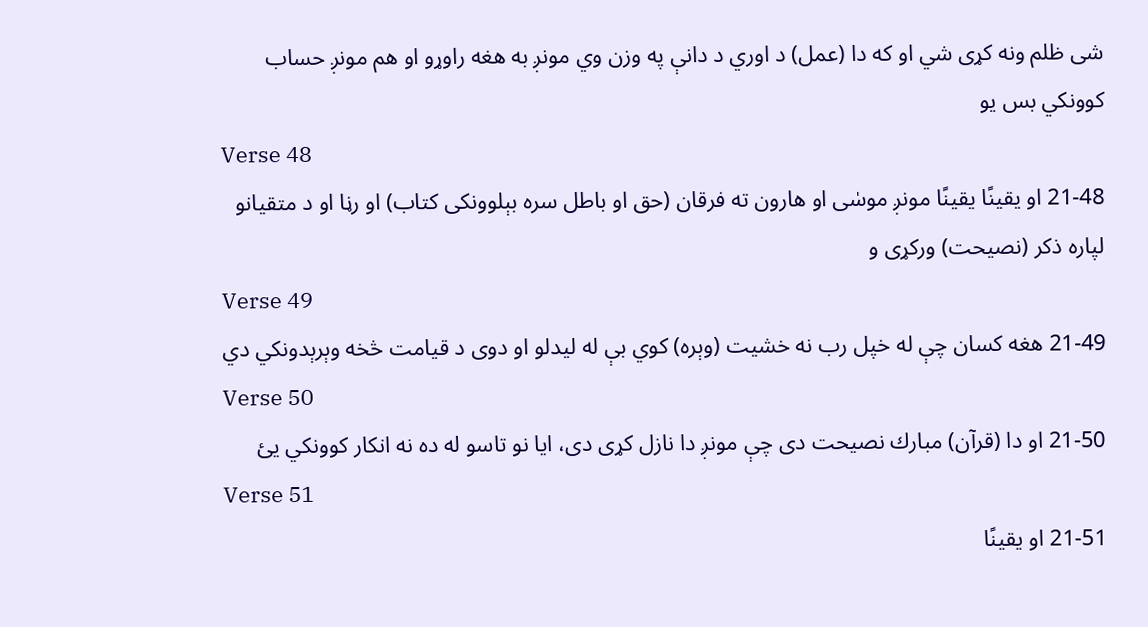شى ظلم ونه كړى شي او كه دا (عمل) د اوري د دانې په وزن وي مونږ به هغه راوړو او هم مونږ حساب كوونكي بس یو
Verse 48
21-48 او یقینًا یقینًا مونږ موسٰى او هارون ته فرقان (حق او باطل سره بېلوونكى كتاب) او رڼا او د متقیانو لپاره ذكر (نصیحت) وركړى و
Verse 49
21-49 هغه كسان چې له خپل رب نه خشیت (وېره) كوي بې له ليدلو او دوى د قیامت څخه وېرېدونكي دي
Verse 50
21-50 او دا (قرآن) مبارك نصیحت دى چې مونږ دا نازل كړى دى، ایا نو تاسو له ده نه انكار كوونكي یئ
Verse 51
21-51 او یقینًا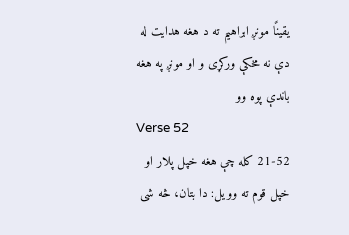یقینًا مونږ ابراهیم ته د هغه هدایت له دې نه مخكې وركړى و او مونږ په هغه باندې پوه وو
Verse 52
21-52 كله چې هغه خپل پلار او خپل قوم ته وویل: دا بتان، څه شى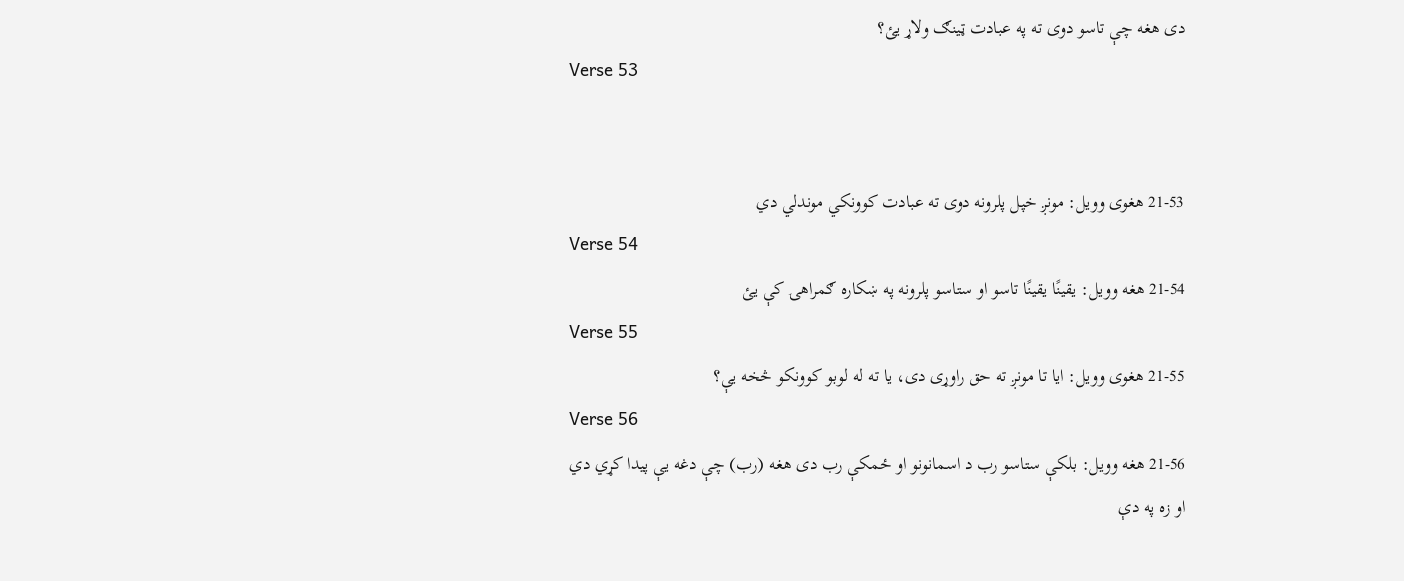دى هغه چې تاسو دوى ته په عبادت ټینګ ولاړ یئ؟
Verse 53


21-53 هغوى وویل: مونږ خپل پلرونه دوى ته عبادت كوونكي موندلي دي
Verse 54
21-54 هغه وویل: یقینًا یقینًا تاسو او ستاسو پلرونه په ښكاره ګمراهۍ كې یئ
Verse 55
21-55 هغوى وویل: ایا تا مونږ ته حق راوړى دى، یا ته له لوبو كوونكو څخه يې؟
Verse 56
21-56 هغه وویل: بلكې ستاسو رب د اسمانونو او ځمكې رب دى هغه (رب) چې دغه يې پیدا كړي دي او زه په دې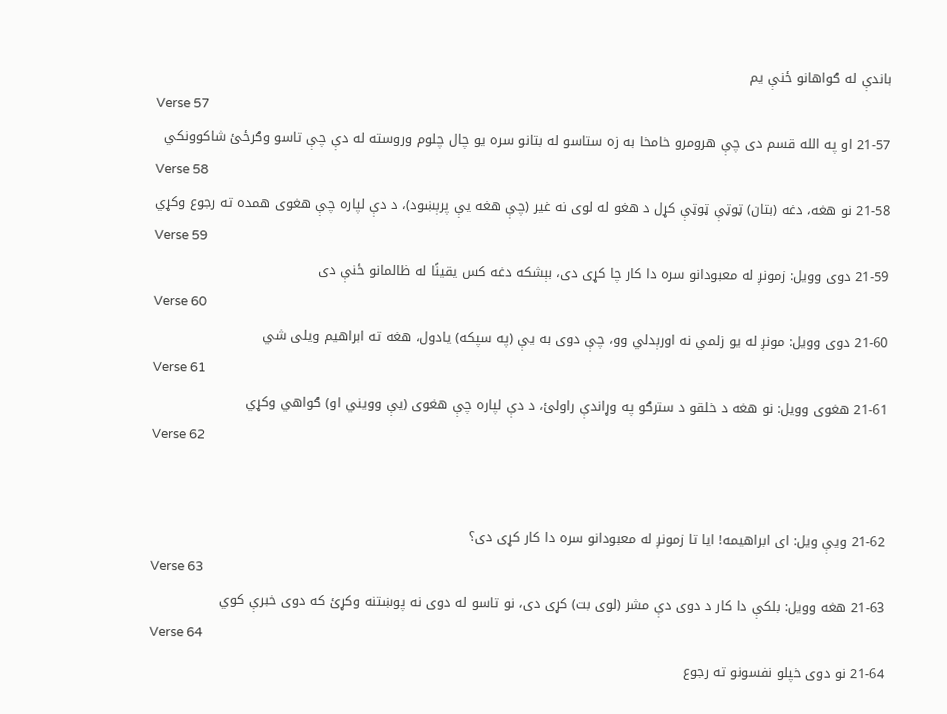باندې له ګواهانو ځنې یم
Verse 57
21-57 او په الله قسم دى چې هرومرو خامخا به زه ستاسو له بتانو سره یو چال چلوم وروسته له دې چې تاسو وګرځئ شاكوونكي
Verse 58
21-58 نو هغه، دغه (بتان) ټوټې ټوټې كړل د هغو له لوى نه غير (چې هغه يې پرېښود)، د دې لپاره چې هغوى همده ته رجوع وكړي
Verse 59
21-59 دوى وویل: زمونږ له معبودانو سره دا كار چا كړى دى، بېشكه دغه كس یقینًا له ظالمانو ځنې دى
Verse 60
21-60 دوى وویل: مونږ له یو زلمي نه اورېدلي وو، چې دوى به يې (په سپكه) یادول، هغه ته ابراهیم ویلى شي
Verse 61
21-61 هغوى وویل: نو هغه د خلقو د سترګو په وړاندې راولئ، د دې لپاره چې هغوى (يې وویني او) ګواهي وكړي
Verse 62


21-62 ويې ويل: اى ابراهیمه! ایا تا زمونږ له معبودانو سره دا كار كړى دى؟
Verse 63
21-63 هغه وویل: بلكې دا كار د دوى دې مشر (لوى بت) كړى دى، نو تاسو له دوى نه پوښتنه وكړئ كه دوى خبرې كوي
Verse 64
21-64 نو دوى خپلو نفسونو ته رجوع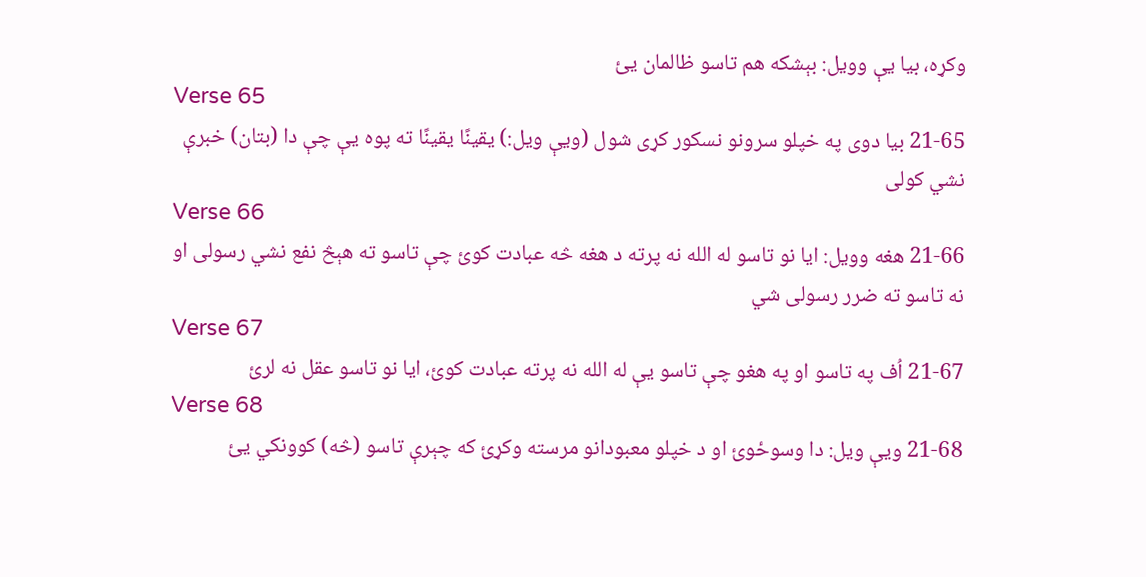وكړه، بیا يې وویل: بېشكه هم تاسو ظالمان یئ
Verse 65
21-65 بیا دوى په خپلو سرونو نسكور كړى شول (ويې ویل:) یقینًا یقینًا ته پوه يې چې دا (بتان) خبرې نشي كولى
Verse 66
21-66 هغه وویل: ایا نو تاسو له الله نه پرته د هغه څه عبادت كوئ چې تاسو ته هېڅ نفع نشي رسولى او نه تاسو ته ضرر رسولى شي
Verse 67
21-67 اُف په تاسو او په هغو چې تاسو يې له الله نه پرته عبادت كوئ، ایا نو تاسو عقل نه لرئ
Verse 68
21-68 ويې ويل: دا وسوځوئ او د خپلو معبودانو مرسته وكړئ كه چېرې تاسو (څه) كوونكي یئ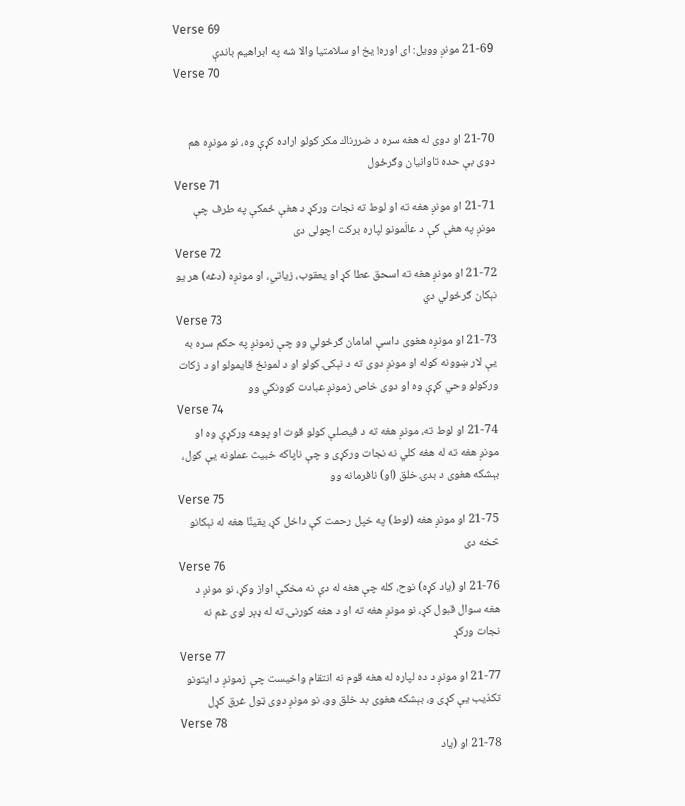Verse 69
21-69 مونږ وویل: اى اوره! یخ او سلامتیا والا شه په ابراهیم باندې
Verse 70


21-70 او دوى له هغه سره د ضررناك مكر كولو اراده كړې وه، نو مونږه هم دوى بې حده تاوانیان وګرځول
Verse 71
21-71 او مونږ هغه ته او لوط ته نجات وركړ د هغې ځمكې په طرف چې مونږ په هغې كې د عالَمونو لپاره بركت اچولى دى
Verse 72
21-72 او مونږ هغه ته اسحق عطا كړ او یعقوب، زیاتي، او مونږه (دغه) هر یو نېكان ګرځولي دي
Verse 73
21-73 او مونږه هغوى داسې امامان ګرځولي وو چې زمونږ په حكم سره به يې لار ښوونه كوله او مونږ دوى ته د نېكۍ كولو او د لمونځ قايمولو او د زكات وركولو وحي كړې وه او دوى خاص زمونږ عبادت كوونكي وو
Verse 74
21-74 او لوط ته، مونږ هغه ته د فیصلې كولو قوت او پوهه وركړې وه او مونږ هغه ته له هغه كلي نه نجات وركړى و چې ناپاكه خبیث عملونه يې كول، بېشكه هغوى د بدۍ خلق (او) نافرمانه وو
Verse 75
21-75 او مونږ هغه (لوط) په خپل رحمت كې داخل كړ، یقینًا هغه له نېكانو څخه دى
Verse 76
21-76 او (یاد كړه) نوح، كله چې هغه له دې نه مخكې اواز وكړ، نو مونږ د هغه سوال قبول كړ، نو مونږ هغه ته او د هغه كورنۍ ته له ډېر لوى غم نه نجات وركړ
Verse 77
21-77 او مونږ د ده لپاره له هغه قوم نه انتقام واخيست چې زمونږ د ایتونو تكذیب يې كړى و، بېشكه هغوى بد خلق وو، نو مونږ دوى ټول غرق كړل
Verse 78
21-78 او (یاد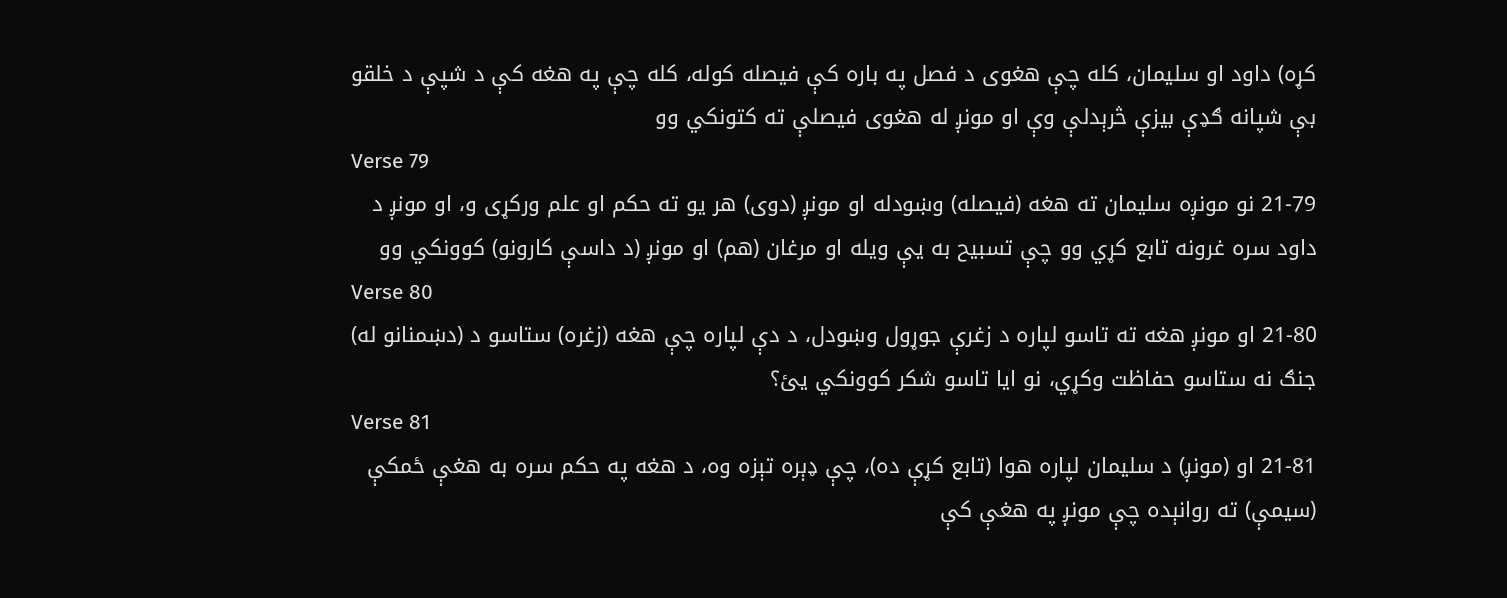كړه) داود او سلیمان، كله چې هغوى د فصل په باره كې فیصله كوله، كله چې په هغه كې د شپې د خلقو بې شپانه ګډې بيزې څرېدلې وې او مونږ له هغوى فيصلې ته كتونكي وو
Verse 79
21-79 نو مونږه سليمان ته هغه (فیصله) وښودله او مونږ (دوى) هر یو ته حكم او علم وركړى و، او مونږ د داود سره غرونه تابع كړي وو چې تسبیح به يې ویله او مرغان (هم) او مونږ (د داسې كارونو) كوونكي وو
Verse 80
21-80 او مونږ هغه ته تاسو لپاره د زغرې جوړول وښودل، د دې لپاره چې هغه (زغره) ستاسو د (دښمنانو له) جنګ نه ستاسو حفاظت وكړي، نو ایا تاسو شكر كوونكي يئ؟
Verse 81
21-81 او (مونږ) د سلیمان لپاره هوا (تابع كړې ده)، چې ډېره تېزه وه، د هغه په حكم سره به هغې ځمكې (سيمې) ته روانېده چې مونږ په هغې كې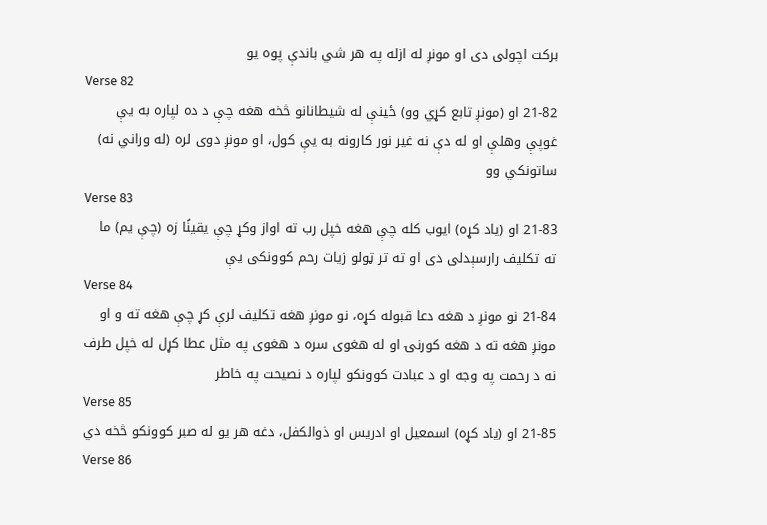بركت اچولى دى او مونږ له ازله په هر شي باندې پوه یو
Verse 82
21-82 او (مونږ تابع كړي وو) ځینې له شیطانانو څخه هغه چې د ده لپاره به يې غوپې وهلې او له دې نه غير نور كارونه به يې كول، او مونږ دوى لره (له وراني نه) ساتونكي وو
Verse 83
21-83 او (یاد كړه) ایوب كله چې هغه خپل رب ته اواز وكړ چې یقینًا زه (چې یم) ما ته تكلیف رارسېدلى دى او ته تر ټولو زیات رحم كوونكى يې
Verse 84
21-84 نو مونږ د هغه دعا قبوله كړه، نو مونږ هغه تكلیف لرې كړ چې هغه ته و او مونږ هغه ته د هغه كورنۍ او له هغوى سره د هغوى په مثل عطا كړل له خپل طرف نه د رحمت په وجه او د عبادت كوونكو لپاره د نصیحت په خاطر
Verse 85
21-85 او (یاد كړه) اسمعیل او ادریس او ذوالكفل، دغه هر یو له صبر كوونكو څخه دي
Verse 86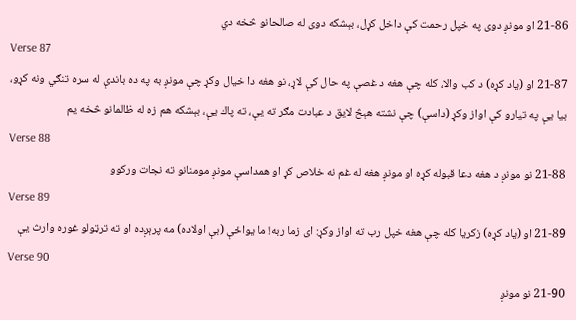21-86 او مونږ دوى په خپل رحمت كې داخل كړل، بېشكه دوى له صالحانو څخه دي
Verse 87
21-87 او (یاد كړه) د كب والا، كله چې هغه د غصې په حال كې لاړ، نو هغه دا خیال وكړ چې مونږ به په ده باندې له سره تنګي ونه كړو، بیا يې په تیارو كې اواز وكړ (داسې) چې نشته هېڅ لايق د عبادت مګر ته يې، ته پاك يې، بېشكه هم زه له ظالمانو څخه یم
Verse 88
21-88 نو مونږ د هغه دعا قبوله كړه او مونږ هغه له غم نه خلاص كړ او همداسې مونږ مومنانو ته نجات وركوو
Verse 89
21-89 او (یاد كړه) زكریا كله چې هغه خپل رب ته اواز وكړ: اى زما ربه! ما يواځې (بې اولاده) مه پرېږده او ته ترټولو غوره وارث يې
Verse 90
21-90 نو مونږ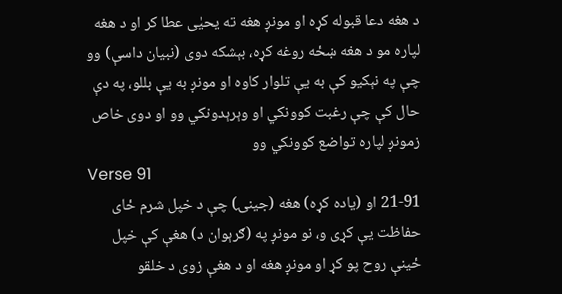د هغه دعا قبوله كړه او مونږ هغه ته یحيٰى عطا كر او د هغه لپاره مو د هغه ښځه روغه كړه، بېشكه دوى (نبیان داسې) وو چې په نېكیو كې به يې تلوار كاوه او مونږ به يې بللو، په دې حال كې چې رغبت كوونكي او وېرېدونكي وو او دوى خاص زمونږ لپاره تواضع كوونكي وو
Verse 91
21-91 او (یاده كړه) هغه (جینۍ) چې د خپل شرم ځاى حفاظت يې كړى و، نو مونږ په (ګرېوان د) هغې كې خپل ځینې روح پو كړ او مونږ هغه او د هغې زوى د خلقو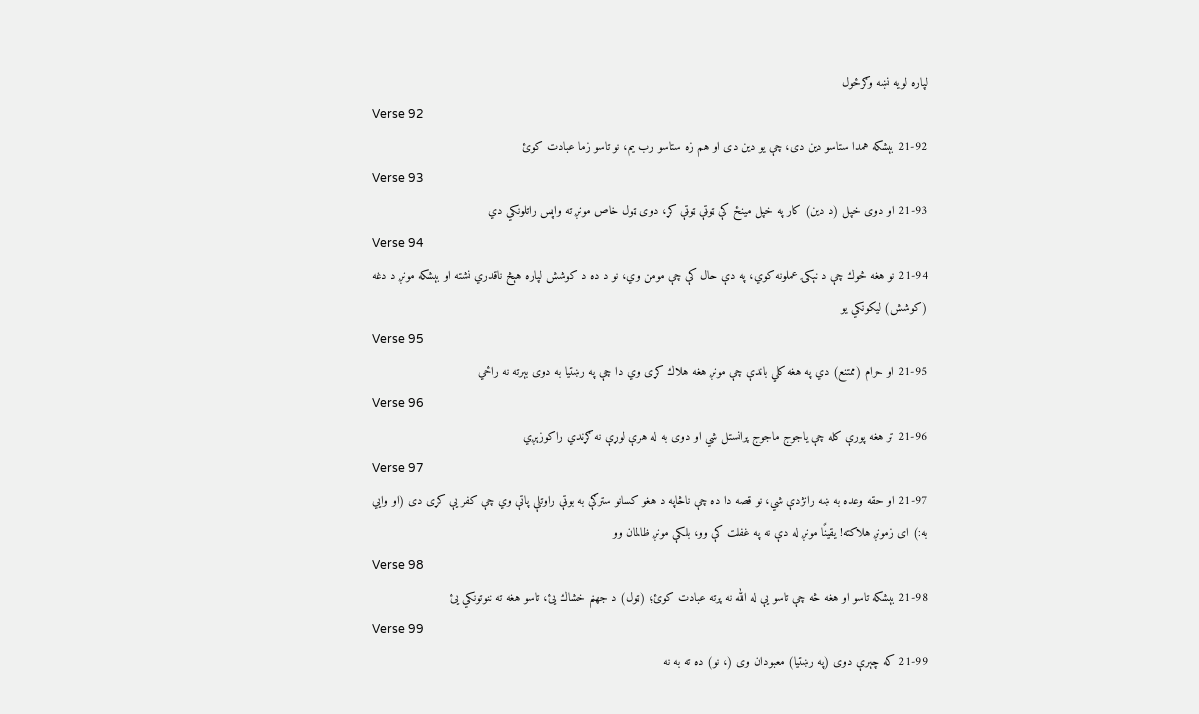لپاره لویه نښه وګرځول
Verse 92
21-92 بېشكه همدا ستاسو دین دى، چې یو دین دى او هم زه ستاسو رب یم، نو تاسو زما عبادت كوئ
Verse 93
21-93 او دوى خپل (د دين) كار په خپل مینځ كې ټوټې ټوټې كړ، دوى ټول خاص مونږ ته واپس راتلونكي دي
Verse 94
21-94 نو هغه څوك چې د نېكۍ عملونه كوي، په دې حال كې چې مومن وي، نو د ده د كوشش لپاره هېڅ ناقدري نشته او بېشكه مونږ د دغه (كوشش) لیكونكي یو
Verse 95
21-95 او حرام (ممتنع) دي په هغه كلي باندې چې مونږ هغه هلاك كړى وي دا چې په رښتیا به دوى بېرته نه راځي
Verse 96
21-96 تر هغه پورې كله چې یاجوج ماجوج پرانستل شي او دوى به له هرې لوړې نه ګړندي راكوزېږي
Verse 97
21-97 او حقه وعده به ښه رانژدې شي، نو قصه دا ده چې ناڅاپه د هغو كسانو سترګې به بوټې راوتلې پاتې وي چې كفر يې كړى دى (او وايي به:) اى زمونږ هلاكته! یقینًا مونږ له دې نه په غفلت كې وو، بلكې مونږ ظالمان وو
Verse 98
21-98 بېشكه تاسو او هغه څه چې تاسو يې له الله نه پرته عبادت كوئ؛ (ټول) د جهنم خشاك یئ، تاسو هغه ته ننوتونكي یئ
Verse 99
21-99 كه چېرې دوى (په رښتیا) معبودان وى (، نو) ده ته به نه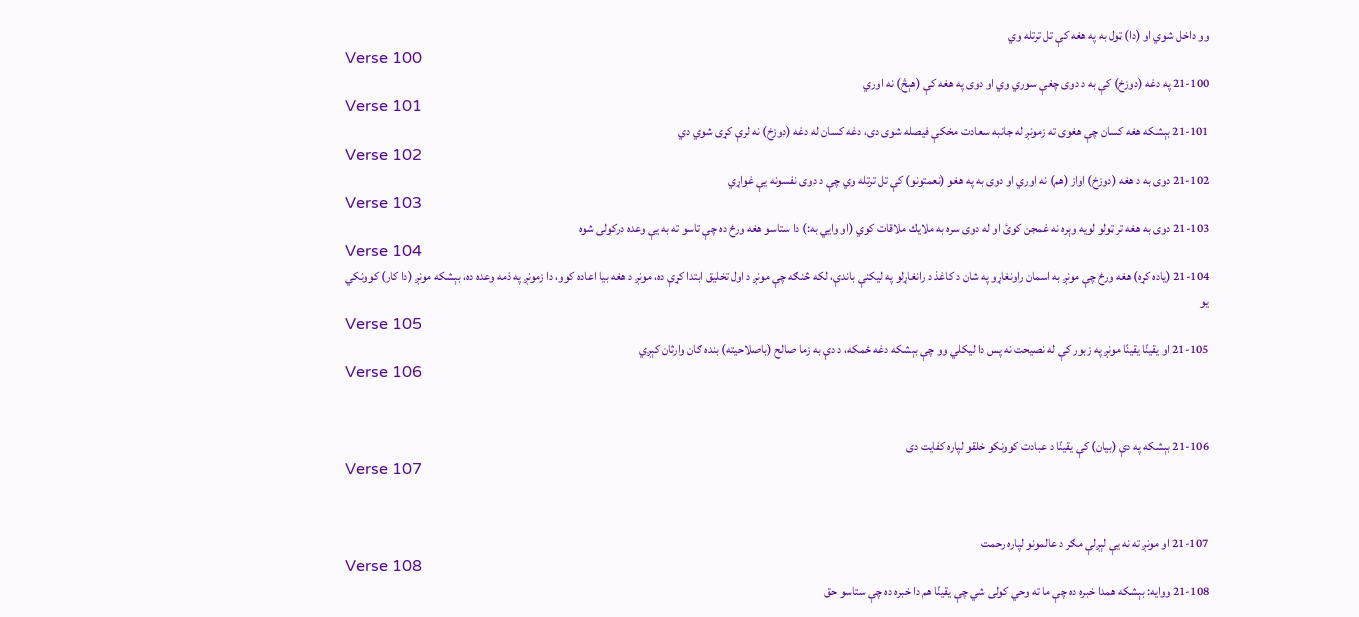وو داخل شوي او (دا) ټول به په هغه كې تل ترتله وي
Verse 100
21-100 په دغه (دوزخ) كې به د دوى چغې سوري وي او دوى په هغه كې (هېڅ) نه اوري
Verse 101
21-101 بېشكه هغه كسان چې هغوى ته زمونږ له جانبه سعادت مخكې فیصله شوى دى، دغه كسان له دغه (دوزخ) نه لرې كړى شوي دي
Verse 102
21-102 دوى به د هغه (دوزخ) اواز (هم) نه اوري او دوى به په هغو (نعمتونو) كې تل ترتله وي چې د دوى نفسونه يې غواړي
Verse 103
21-103 دوى به هغه تر ټولو لویه وېره نه غمجن كوئ او له دوى سره به ملايك ملاقات كوي (او وايي به:) دا ستاسو هغه ورځ ده چې تاسو ته به يې وعده دركولى شوه
Verse 104
21-104 (یاده كړه) هغه ورځ چې مونږ به اسمان راونغاړو په شان د كاغذ د رانغاړلو په لیكنې باندې، لكه څنګه چې مونږ د اول تخلیق ابتدا كړې ده، مونږ د هغه بیا اعاده كوو، دا زمونږ په ذمه وعده ده، بېشكه مونږ (دا كار) كوونكي یو
Verse 105
21-105 او یقینًا یقینًا مونږ په زبور كې له نصیحت نه پس دا لیكلي وو چې بېشكه دغه ځمكه، د دې به زما صالح (باصلاحيته) بنده ګان وارثان كېږي
Verse 106


21-106 بېشكه په دې (بیان) كې یقینًا د عبادت كوونكو خلقو لپاره كفایت دى
Verse 107


21-107 او مونږ ته نه يې لېږلې مګر د عالمونو لپاره رحمت
Verse 108
21-108 ووایه: بېشكه همدا خبره ده چې ما ته وحي كولى شي چې یقینًا هم دا خبره ده چې ستاسو حق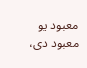معبود یو معبود دى،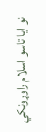نو ایا تاسو اسلام راوړونكي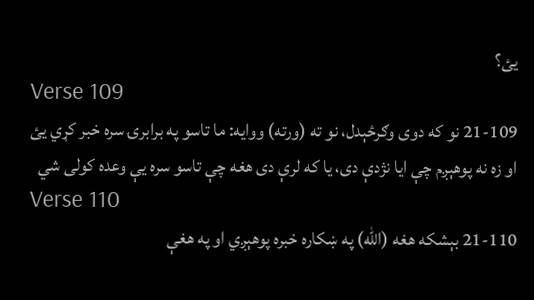یئ؟
Verse 109
21-109 نو كه دوى وګرځېدل، نو ته (ورته) ووایه: ما تاسو په برابرۍ سره خبر كړي یئ او زه نه پوهېږم چې ایا نژدې دى، یا كه لرې دى هغه چې تاسو سره يې وعده كولى شي
Verse 110
21-110 بېشكه هغه (الله) په ښكاره خبره پوهېږي او په هغې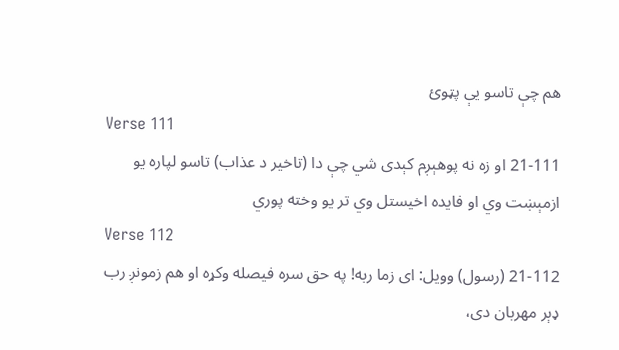هم چې تاسو يې پټوئ
Verse 111
21-111 او زه نه پوهېږم كېدى شي چې دا (تاخیر د عذاب) تاسو لپاره یو ازمېښت وي او فايده اخيستل وي تر یو وخته پوري
Verse 112
21-112 (رسول) وویل: اى زما ربه! په حق سره فیصله وكړه او هم زمونږ رب ډېر مهربان دى،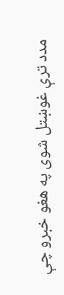مدد ترې غوښتل شوى په هغو خبرو چې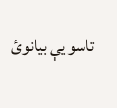تاسو يې بیانوئ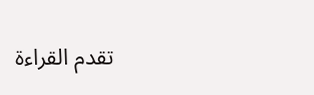تقدم القراءة